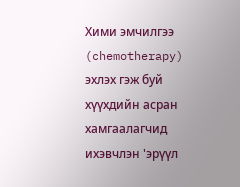Хими эмчилгээ (chemotherapy) эхлэх гэж буй хүүхдийн асран хамгаалагчид ихэвчлэн 'эрүүл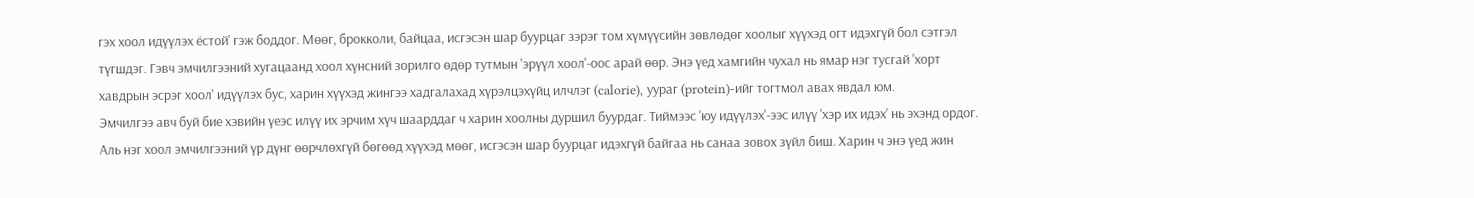гэх хоол идүүлэх ёстой' гэж боддог. Мөөг, брокколи, байцаа, исгэсэн шар буурцаг зэрэг том хүмүүсийн зөвлөдөг хоолыг хүүхэд огт идэхгүй бол сэтгэл түгшдэг. Гэвч эмчилгээний хугацаанд хоол хүнсний зорилго өдөр тутмын 'эрүүл хоол'-оос арай өөр. Энэ үед хамгийн чухал нь ямар нэг тусгай 'хорт хавдрын эсрэг хоол' идүүлэх бус, харин хүүхэд жингээ хадгалахад хүрэлцэхүйц илчлэг (calorie), уураг (protein)-ийг тогтмол авах явдал юм.
Эмчилгээ авч буй бие хэвийн үеэс илүү их эрчим хүч шаарддаг ч харин хоолны дуршил буурдаг. Тиймээс 'юу идүүлэх'-ээс илүү 'хэр их идэх' нь эхэнд ордог. Аль нэг хоол эмчилгээний үр дүнг өөрчлөхгүй бөгөөд хүүхэд мөөг, исгэсэн шар буурцаг идэхгүй байгаа нь санаа зовох зүйл биш. Харин ч энэ үед жин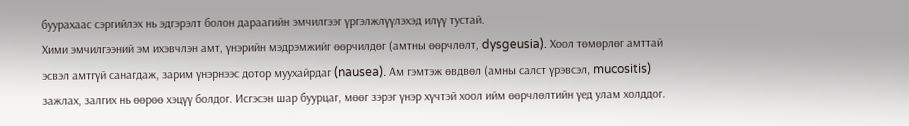буурахаас сэргийлэх нь эдгэрэлт болон дараагийн эмчилгээг үргэлжлүүлэхэд илүү тустай.
Хими эмчилгээний эм ихэвчлэн амт, үнэрийн мэдрэмжийг өөрчилдөг (амтны өөрчлөлт, dysgeusia). Хоол төмөрлөг амттай эсвэл амтгүй санагдаж, зарим үнэрнээс дотор муухайрдаг (nausea). Ам гэмтэж өвдвөл (амны салст үрэвсэл, mucositis) зажлах, залгих нь өөрөө хэцүү болдог. Исгэсэн шар буурцаг, мөөг зэрэг үнэр хүчтэй хоол ийм өөрчлөлтийн үед улам холддог.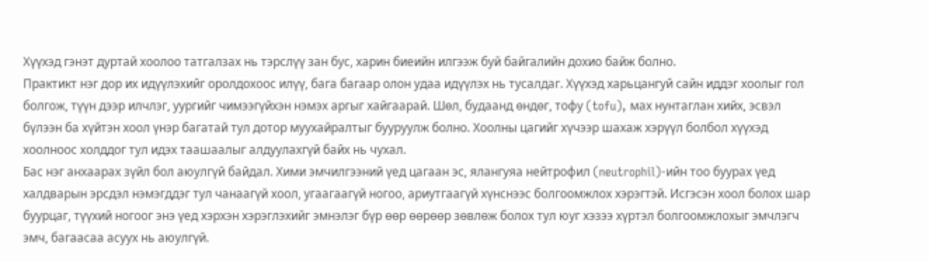Хүүхэд гэнэт дуртай хоолоо татгалзах нь тэрслүү зан бус, харин биеийн илгээж буй байгалийн дохио байж болно.
Практикт нэг дор их идүүлэхийг оролдохоос илүү, бага багаар олон удаа идүүлэх нь тусалдаг. Хүүхэд харьцангуй сайн иддэг хоолыг гол болгож, түүн дээр илчлэг, уургийг чимээгүйхэн нэмэх аргыг хайгаарай. Шөл, будаанд өндөг, тофу (tofu), мах нунтаглан хийх, эсвэл бүлээн ба хүйтэн хоол үнэр багатай тул дотор муухайралтыг бууруулж болно. Хоолны цагийг хүчээр шахаж хэрүүл болбол хүүхэд хоолноос холддог тул идэх таашаалыг алдуулахгүй байх нь чухал.
Бас нэг анхаарах зүйл бол аюулгүй байдал. Хими эмчилгээний үед цагаан эс, ялангуяа нейтрофил (neutrophil)-ийн тоо буурах үед халдварын эрсдэл нэмэгддэг тул чанаагүй хоол, угаагаагүй ногоо, ариутгаагүй хүнснээс болгоомжлох хэрэгтэй. Исгэсэн хоол болох шар буурцаг, түүхий ногоог энэ үед хэрхэн хэрэглэхийг эмнэлэг бүр өөр өөрөөр зөвлөж болох тул юуг хэзээ хүртэл болгоомжлохыг эмчлэгч эмч, багаасаа асуух нь аюулгүй.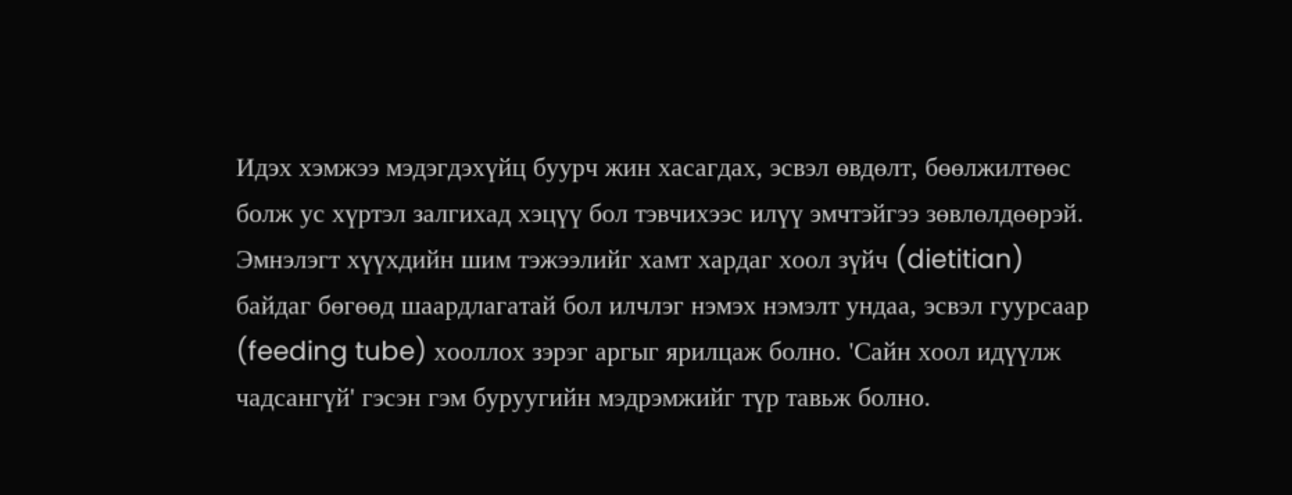Идэх хэмжээ мэдэгдэхүйц буурч жин хасагдах, эсвэл өвдөлт, бөөлжилтөөс болж ус хүртэл залгихад хэцүү бол тэвчихээс илүү эмчтэйгээ зөвлөлдөөрэй. Эмнэлэгт хүүхдийн шим тэжээлийг хамт хардаг хоол зүйч (dietitian) байдаг бөгөөд шаардлагатай бол илчлэг нэмэх нэмэлт ундаа, эсвэл гуурсаар (feeding tube) хооллох зэрэг аргыг ярилцаж болно. 'Сайн хоол идүүлж чадсангүй' гэсэн гэм буруугийн мэдрэмжийг түр тавьж болно.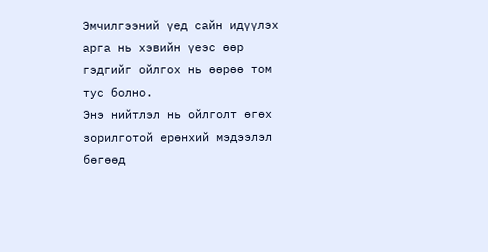Эмчилгээний үед сайн идүүлэх арга нь хэвийн үеэс өөр гэдгийг ойлгох нь өөрөө том тус болно.
Энэ нийтлэл нь ойлголт өгөх зорилготой ерөнхий мэдээлэл бөгөөд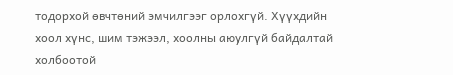тодорхой өвчтөний эмчилгээг орлохгүй. Хүүхдийн хоол хүнс, шим тэжээл, хоолны аюулгүй байдалтай холбоотой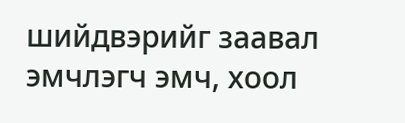шийдвэрийг заавал эмчлэгч эмч, хоол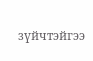зүйчтэйгээ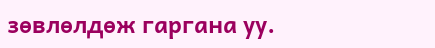зөвлөлдөж гаргана уу.